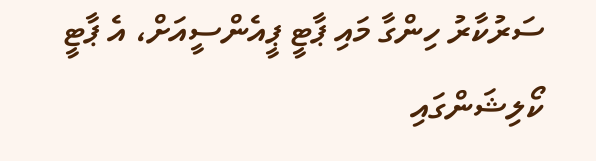ސަރުކާރު ހިންގާ މައި ޕާޓީ ޕީއެންސީއަށް، އެ ޕާޓީ ކޯލިޝަންގައި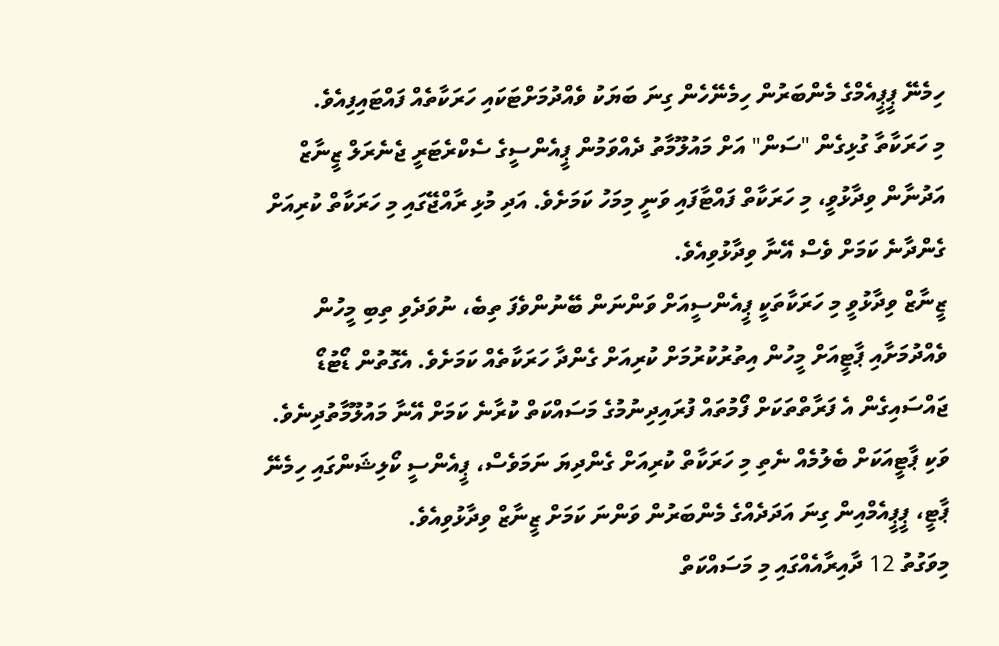ހިމެނޭ ޕީޕީއެމްގެ މެންބަރުން ހިމެނޭހެން ގިނަ ބަޔަކު ވެއްދުމަށްޓަކައި ހަރަކާތެއް ފައްޓައިފިއެވެ.
މި ހަރަކާތާ ގުޅިގެން "ސަން" އަށް މައުލޫމާތު ދެއްވަމުން ޕީއެންސީގެ ސެކްރެޓަރީ ޖެނެރަލް ޒީނާޒް އަދުނާން ވިދާޅުވީ، މި ހަރަކާތް ފައްޓާފައި ވަނީ މިމަހު ކަމަށެވެ. އަދި މުޅި ރާއްޖޭގައި މި ހަރަކާތް ކުރިއަށް ގެންދާނެ ކަމަށް ވެސް އޭނާ ވިދާޅުވިއެވެ.
ޒީނާޒް ވިދާޅުވީ މި ހަރަކާތަކީ ޕީއެންސީއަށް ވަންނަން ބޭނުންވެފަ ތިބެ، ނުވަދެވި ތިބި މީހުން ވެއްދުމަށާއި ޕާޓީއަށް މީހުން އިތުރުކުރުމަށް ކުރިއަށް ގެންދާ ހަރަކާތެއް ކަމަށެވެ. އެގޮތުން ޑޯޓުޑޯ ޖައްސައިގެން އެ ފަރާތްތަކަށް ފޯމުތައް ފުރައިދިނުމުގެ މަސައްކަތް ކުރާނެ ކަމަށް އޭނާ މައުލޫމާތުދިނެވެ.
ވަކި ޕާޓީއަކަށް ބެލުމެއް ނެތި މި ހަރަކާތް ކުރިއަށް ގެންދިޔަ ނަމަވެސް، ޕީއެންސީ ކޯލިޝަންގައި ހިމެނޭ ޕާޓީ، ޕީޕީއެމްއިން ގިނަ އަދަދެއްގެ މެންބަރުން ވަންނަ ކަމަށް ޒީނާޒް ވިދާޅުވިއެވެ.
މިވަގުތު 12 ދާއިރާއެއްގައި މި މަސައްކަތް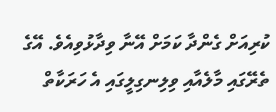ކުރިއަށް ގެންދާ ކަމަށް އޭނާ ވިދާޅުވިއެވެ. އޭގެ ތެރޭގައި މާލެއާއި ވިލިނގިލީގައި އެ ހަރަކާތް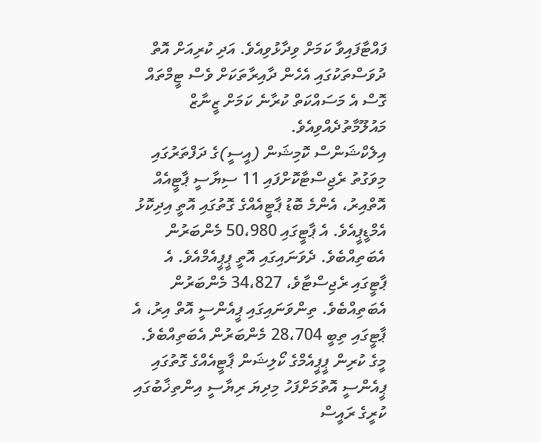ފައްޓާފައިވާ ކަމަށް ވިދާޅުވިއެވެ. އަދި ކުރިއަށް އޮތް ދުވަސްތަކުގައި އެހެން ދާއިރާތަކަށް ވެސް ޓީމްތައް ގޮސް އެ މަސައްކަތް ކުރާނެ ކަމަށް ޒީނާޒް މައުލޫމާތުދެއްވިއެވެ.
އިލެކްޝަންސް ކޮމިޝަން (އީސީ)ގެ ދަފްތަރުގައި މިވަގުތު ރެޖިސްޓާކޮށްފައި 11 ސިޔާސީ ޕާޓީއެއް އޮތްއިރު، އެންމެ ބޮޑު ޕާޓީއެއްގެ ގޮތުގައި އޮތީ އިދިކޮޅު އެމްޑީޕީއެވެ. އެ ޕާޓީގައި 50،980 މެންބަރުން އެބަތިއްބެވެ. ދެވަނައިގައި އޮތީ ޕީޕީއެމްއެވެ. އެ ޕާޓީގައި ރެޖިސްޓާވެ، 34،827 މެންބަރުން އެބަތިއްބެވެ. ތިންވަނައިގައި ޕީއެންސީ އޮތް އިރު، އެ ޕާޓީގައި ތިބީ 28،704 މެންބަރުން އެބަތިއްބެވެ.
މީގެ ކުރިން ޕީޕީއެމްގެ ކޯލިޝަން ޕާޓީއެއްގެ ގޮތުގައި ޕީއެންސީ އޮތުމަށްފަހު މިދިޔަ ރިޔާސީ އިންތިޚާބުގައި ކުރީގެ ރައީސް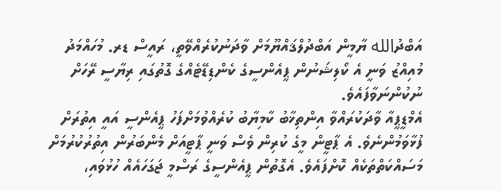އަބްދުالله ޔާމީން އަބްދުލްޤައްޔޫމަށް ވާދަނުކުރެއްވޭތީ، ރައީސް ޑރ. މުހައްމަދު މުއިއްޒު ވަނީ އެ ކޯލިޝަނުން ޕީއެންސީގެ ކެންޑިޑޭޓެއްގެ ގޮތުގައި ރިޔާސީ ރޭހަށް ނުކުންނަވާފައެވެ.
އެމްޑީޕީއާ ވާދަކުރައްވާ އިންތިޚާބު ކާމިޔާބު ކުރެއްވުމަށްފަހު ޕީއެންސީ އައީ އިތުރަށް ފުޅާވަމުންނެވެ. އެ ޕާޓީން މީގެ ކުރިން ވެސް ވަނީ ޕާޓީއަށް މެންބަރުން އިތުރުކުރުމަށް މަސައްކަތްތަކެއް ކޮށްފައެވެ. އެގޮތުން ޕީއެންސީގެ ރަސްމީ ޖަގަހައެއް ހުޅުވައި،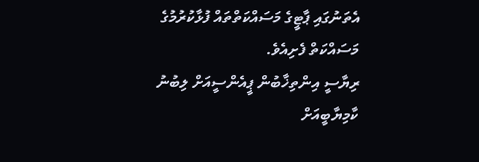އެތަނުގައި ޕާޓީގެ މަސައްކަތްތައް ފުޅާކުރުމުގެ މަސައްކަތް ފެށިއެވެ.
ރިޔާސީ އިންތިޚާބުން ޕީއެންސީއަށް ލިބުނު ކާމިޔާބީއަށް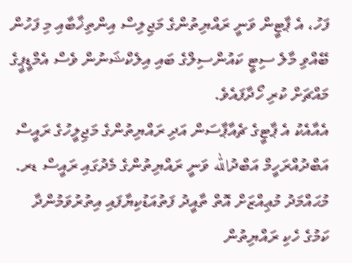ފަހު، އެ ޕާޓީން ވަނީ ރައްޔިތުންގެ މަޖިލިސް އިންތިޚާބާއި މި ފަހުން ބޭއްވި މާލެ ސިޓީ ކައުންސިލްގެ ބައި އިލެކްޝަނުން ވެސް އެމްޑީޕީގެ މައްޗަށް ކުރި ހޯދާފައެވެ.
އެއާއެކު އެ ޕާޓީގެ ޗެއާޕާސަން އަދި ރައްޔިތުންގެ މަޖިލީހުގެ ރައީސް އަބްދުއްރަހީމް އަބްދުالله ވަނީ ރައްޔިތުންގެ މެދުގައި ރައީސް ޑރ. މުޙައްމަދު މުޢިއްޒަށް އޮތް ތާއީދު ފަތުއަޑުކިޔާފައި އިތުރުވަމުންދާ ކަމުގެ ހެކި ރައްޔިތުން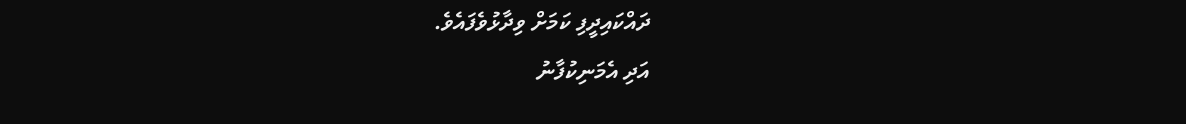ދައްކައިދީފި ކަމަށް ވިދާޅުވެފައެވެ.
އަދި އެމަނިކުފާނު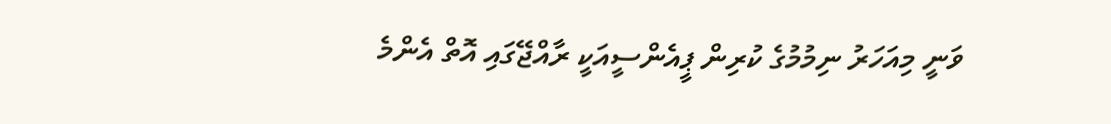ވަނީ މިއަހަރު ނިމުމުގެ ކުރިން ޕީއެންސީއަކީ ރާއްޖޭގައި އޮތް އެންމެ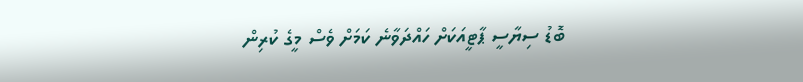ބޮޑު ސިޔާސީ ޕާޓީއަކަށް ހައްދަވާނެ ކަމަށް ވެސް މީގެ ކުރިން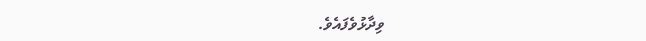ވިދާޅުވެފައެވެ.